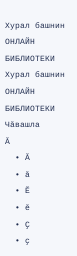Хурал башнин ОНЛАЙН БИБЛИОТЕКИ
Хурал башнин
ОНЛАЙН БИБЛИОТЕКИ
Чӑвашла
Ӑ
  • Ӑ
  • ӑ
  • Ӗ
  • ӗ
  • Ҫ
  • ҫ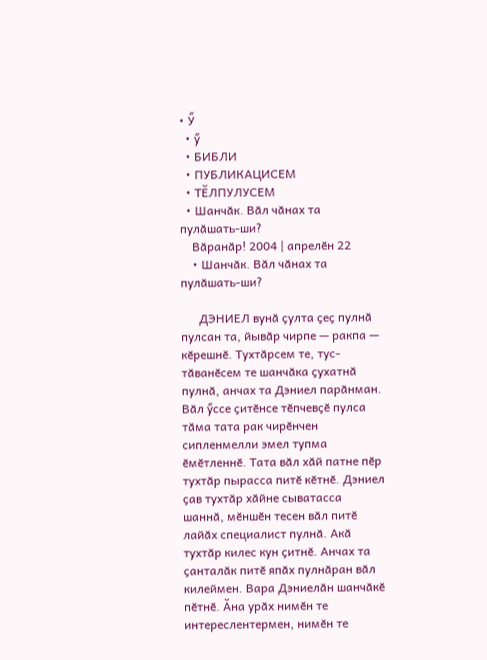• Ӳ
  • ӳ
  • БИБЛИ
  • ПУБЛИКАЦИСЕМ
  • ТӖЛПУЛУСЕМ
  • Шанчӑк. Вӑл чӑнах та пулӑшать-ши?
    Вӑранӑр! 2004 | апрелӗн 22
    • Шанчӑк. Вӑл чӑнах та пулӑшать-ши?

      ДЭНИЕЛ вунӑ ҫулта ҫеҫ пулнӑ пулсан та, йывӑр чирпе — ракпа — кӗрешнӗ. Тухтӑрсем те, тус-тӑванӗсем те шанчӑка ҫухатнӑ пулнӑ, анчах та Дэниел парӑнман. Вӑл ӳссе ҫитӗнсе тӗпчевҫӗ пулса тӑма тата рак чирӗнчен сипленмелли эмел тупма ӗмӗтленнӗ. Тата вӑл хӑй патне пӗр тухтӑр пырасса питӗ кӗтнӗ. Дэниел ҫав тухтӑр хӑйне сыватасса шаннӑ, мӗншӗн тесен вӑл питӗ лайӑх специалист пулнӑ. Акӑ тухтӑр килес кун ҫитнӗ. Анчах та ҫанталӑк питӗ япӑх пулнӑран вӑл килеймен. Вара Дэниелӑн шанчӑкӗ пӗтнӗ. Ӑна урӑх нимӗн те интереслентермен, нимӗн те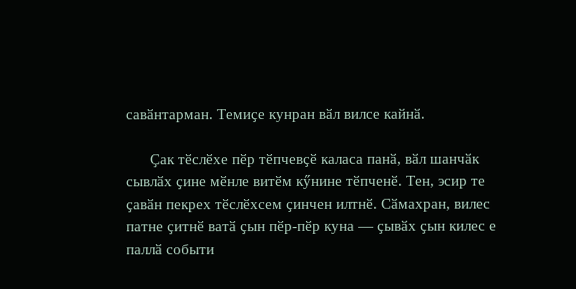савӑнтарман. Темиҫе кунран вӑл вилсе кайнӑ.

      Ҫак тӗслӗхе пӗр тӗпчевҫӗ каласа панӑ, вӑл шанчӑк сывлӑх ҫине мӗнле витӗм кӳнине тӗпченӗ. Тен, эсир те ҫавӑн пекрех тӗслӗхсем ҫинчен илтнӗ. Сӑмахран, вилес патне ҫитнӗ ватӑ ҫын пӗр-пӗр куна — ҫывӑх ҫын килес е паллӑ событи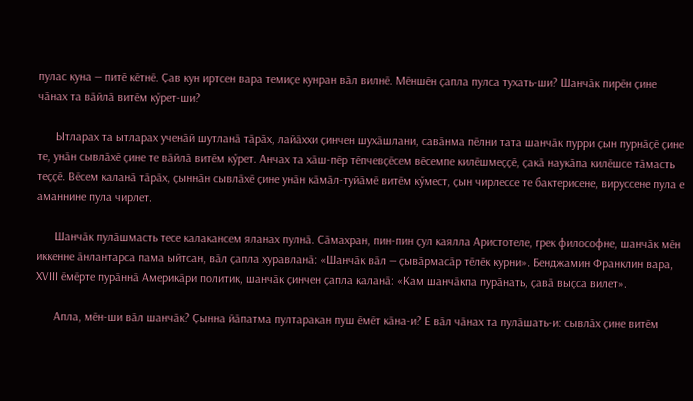пулас куна — питӗ кӗтнӗ. Ҫав кун иртсен вара темиҫе кунран вӑл вилнӗ. Мӗншӗн ҫапла пулса тухать-ши? Шанчӑк пирӗн ҫине чӑнах та вӑйлӑ витӗм кӳрет-ши?

      Ытларах та ытларах ученӑй шутланӑ тӑрӑх, лайӑххи ҫинчен шухӑшлани, савӑнма пӗлни тата шанчӑк пурри ҫын пурнӑҫӗ ҫине те, унӑн сывлӑхӗ ҫине те вӑйлӑ витӗм кӳрет. Анчах та хӑш-пӗр тӗпчевҫӗсем вӗсемпе килӗшмеҫҫӗ, ҫакӑ наукӑпа килӗшсе тӑмасть теҫҫӗ. Вӗсем каланӑ тӑрӑх, ҫыннӑн сывлӑхӗ ҫине унӑн кӑмӑл-туйӑмӗ витӗм кӳмест, ҫын чирлессе те бактерисене, вируссене пула е аманнине пула чирлет.

      Шанчӑк пулӑшмасть тесе калакансем яланах пулнӑ. Сӑмахран, пин-пин ҫул каялла Аристотеле, грек философне, шанчӑк мӗн иккенне ӑнлантарса пама ыйтсан, вӑл ҫапла хуравланӑ: «Шанчӑк вӑл — ҫывӑрмасӑр тӗлӗк курни». Бенджамин Франклин вара, XVIII ӗмӗрте пурӑннӑ Америкӑри политик, шанчӑк ҫинчен ҫапла каланӑ: «Кам шанчӑкпа пурӑнать, ҫавӑ выҫса вилет».

      Апла, мӗн-ши вӑл шанчӑк? Ҫынна йӑпатма пултаракан пуш ӗмӗт кӑна-и? Е вӑл чӑнах та пулӑшать-и: сывлӑх ҫине витӗм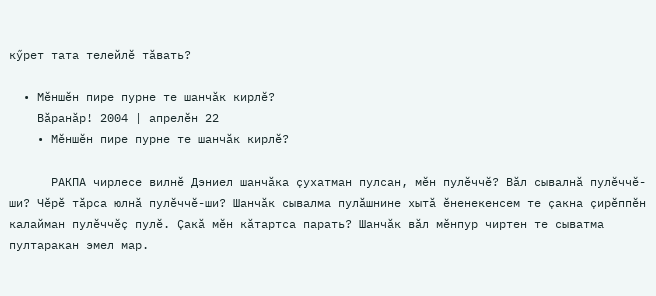кӳрет тата телейлӗ тӑвать?

  • Мӗншӗн пире пурне те шанчӑк кирлӗ?
    Вӑранӑр! 2004 | апрелӗн 22
    • Мӗншӗн пире пурне те шанчӑк кирлӗ?

      РАКПА чирлесе вилнӗ Дэниел шанчӑка ҫухатман пулсан, мӗн пулӗччӗ? Вӑл сывалнӑ пулӗччӗ-ши? Чӗрӗ тӑрса юлнӑ пулӗччӗ-ши? Шанчӑк сывалма пулӑшнине хытӑ ӗненекенсем те ҫакна ҫирӗппӗн калайман пулӗччӗҫ пулӗ. Ҫакӑ мӗн кӑтартса парать? Шанчӑк вӑл мӗнпур чиртен те сыватма пултаракан эмел мар.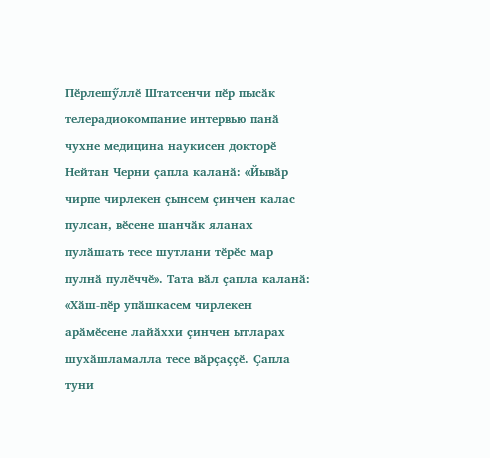Пӗрлешӳллӗ Штатсенчи пӗр пысӑк телерадиокомпание интервью панӑ чухне медицина наукисен докторӗ Нейтан Черни ҫапла каланӑ: «Йывӑр чирпе чирлекен ҫынсем ҫинчен калас пулсан, вӗсене шанчӑк яланах пулӑшать тесе шутлани тӗрӗс мар пулнӑ пулӗччӗ». Тата вӑл ҫапла каланӑ: «Хӑш-пӗр упӑшкасем чирлекен арӑмӗсене лайӑххи ҫинчен ытларах шухӑшламалла тесе вӑрҫаҫҫӗ. Ҫапла туни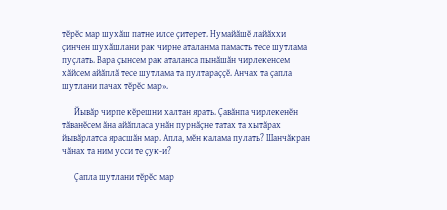тӗрӗс мар шухӑш патне илсе ҫитерет. Нумайӑшӗ лайӑххи ҫинчен шухӑшлани рак чирне аталанма памасть тесе шутлама пуҫлать. Вара ҫынсем рак аталанса пынӑшӑн чирлекенсем хӑйсем айӑплӑ тесе шутлама та пултараҫҫӗ. Анчах та ҫапла шутлани пачах тӗрӗс мар».

      Йывӑр чирпе кӗрешни халтан ярать. Ҫавӑнпа чирлекенӗн тӑванӗсем ӑна айӑпласа унӑн пурнӑҫне татах та хытӑрах йывӑрлатса ярасшӑн мар. Апла, мӗн калама пулать? Шанчӑкран чӑнах та ним усси те ҫук-и?

      Ҫапла шутлани тӗрӗс мар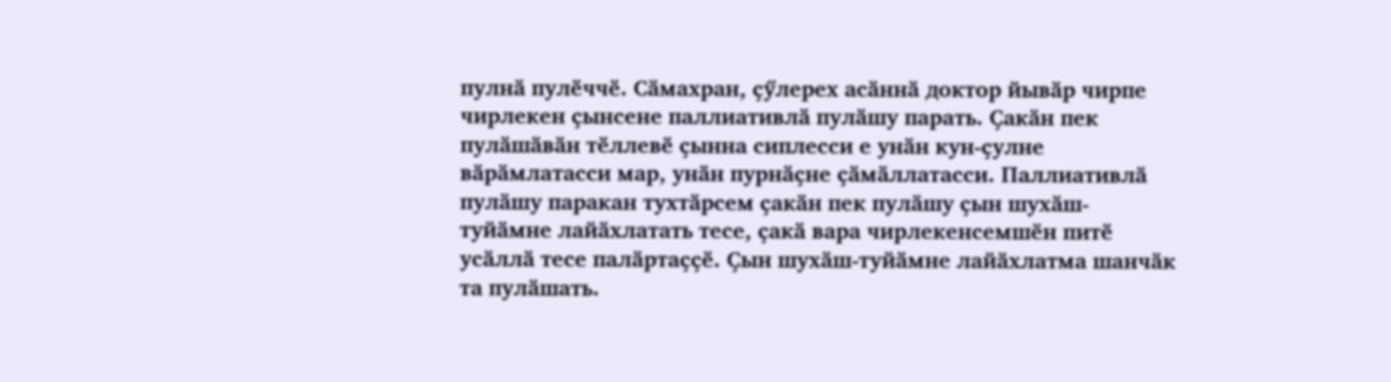пулнӑ пулӗччӗ. Сӑмахран, ҫӳлерех асӑннӑ доктор йывӑр чирпе чирлекен ҫынсене паллиативлӑ пулӑшу парать. Ҫакӑн пек пулӑшӑвӑн тӗллевӗ ҫынна сиплесси е унӑн кун-ҫулне вӑрӑмлатасси мар, унӑн пурнӑҫне ҫӑмӑллатасси. Паллиативлӑ пулӑшу паракан тухтӑрсем ҫакӑн пек пулӑшу ҫын шухӑш-туйӑмне лайӑхлатать тесе, ҫакӑ вара чирлекенсемшӗн питӗ усӑллӑ тесе палӑртаҫҫӗ. Ҫын шухӑш-туйӑмне лайӑхлатма шанчӑк та пулӑшать.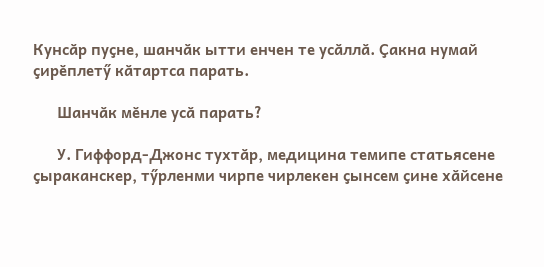Кунсӑр пуҫне, шанчӑк ытти енчен те усӑллӑ. Ҫакна нумай ҫирӗплетӳ кӑтартса парать.

      Шанчӑк мӗнле усӑ парать?

      У. Гиффорд-Джонс тухтӑр, медицина темипе статьясене ҫыраканскер, тӳрленми чирпе чирлекен ҫынсем ҫине хӑйсене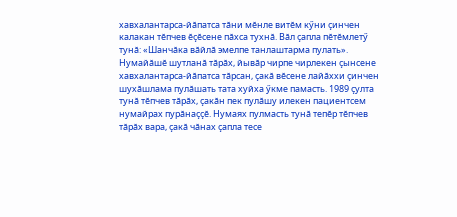хавхалантарса-йӑпатса тӑни мӗнле витӗм кӳни ҫинчен калакан тӗпчев ӗҫӗсене пӑхса тухнӑ. Вӑл ҫапла пӗтӗмлетӳ тунӑ: «Шанчӑка вӑйлӑ эмелпе танлаштарма пулать». Нумайӑшӗ шутланӑ тӑрӑх, йывӑр чирпе чирлекен ҫынсене хавхалантарса-йӑпатса тӑрсан, ҫакӑ вӗсене лайӑххи ҫинчен шухӑшлама пулӑшать тата хуйха ӳкме памасть. 1989 ҫулта тунӑ тӗпчев тӑрӑх, ҫакӑн пек пулӑшу илекен пациентсем нумайрах пурӑнаҫҫӗ. Нумаях пулмасть тунӑ тепӗр тӗпчев тӑрӑх вара, ҫакӑ чӑнах ҫапла тесе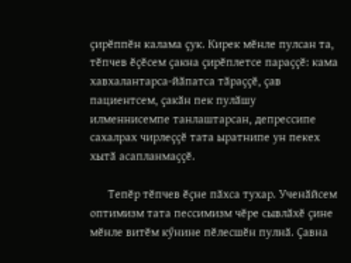ҫирӗппӗн калама ҫук. Кирек мӗнле пулсан та, тӗпчев ӗҫӗсем ҫакна ҫирӗплетсе параҫҫӗ: кама хавхалантарса-йӑпатса тӑраҫҫӗ, ҫав пациентсем, ҫакӑн пек пулӑшу илменнисемпе танлаштарсан, депрессипе сахалрах чирлеҫҫӗ тата ыратнипе ун пекех хытӑ асапланмаҫҫӗ.

      Тепӗр тӗпчев ӗҫне пӑхса тухар. Ученӑйсем оптимизм тата пессимизм чӗре сывлӑхӗ ҫине мӗнле витӗм кӳнине пӗлесшӗн пулнӑ. Ҫавна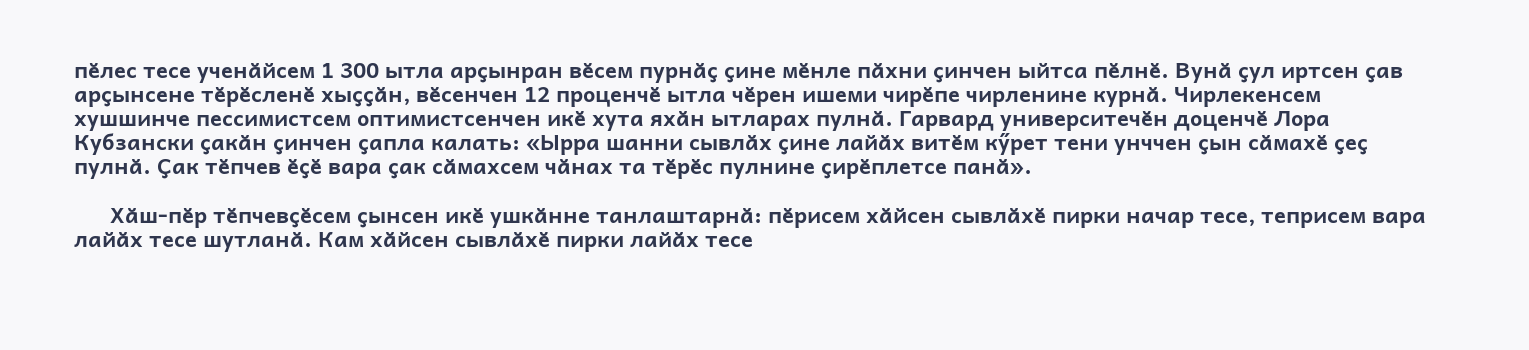пӗлес тесе ученӑйсем 1 300 ытла арҫынран вӗсем пурнӑҫ ҫине мӗнле пӑхни ҫинчен ыйтса пӗлнӗ. Вунӑ ҫул иртсен ҫав арҫынсене тӗрӗсленӗ хыҫҫӑн, вӗсенчен 12 проценчӗ ытла чӗрен ишеми чирӗпе чирленине курнӑ. Чирлекенсем хушшинче пессимистсем оптимистсенчен икӗ хута яхӑн ытларах пулнӑ. Гарвард университечӗн доценчӗ Лора Кубзански ҫакӑн ҫинчен ҫапла калать: «Ырра шанни сывлӑх ҫине лайӑх витӗм кӳрет тени унччен ҫын сӑмахӗ ҫеҫ пулнӑ. Ҫак тӗпчев ӗҫӗ вара ҫак сӑмахсем чӑнах та тӗрӗс пулнине ҫирӗплетсе панӑ».

      Хӑш-пӗр тӗпчевҫӗсем ҫынсен икӗ ушкӑнне танлаштарнӑ: пӗрисем хӑйсен сывлӑхӗ пирки начар тесе, теприсем вара лайӑх тесе шутланӑ. Кам хӑйсен сывлӑхӗ пирки лайӑх тесе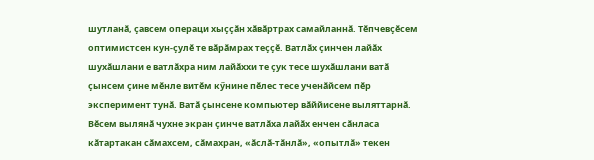шутланӑ, ҫавсем операци хыҫҫӑн хӑвӑртрах самайланнӑ. Тӗпчевҫӗсем оптимистсен кун-ҫулӗ те вӑрӑмрах теҫҫӗ. Ватлӑх ҫинчен лайӑх шухӑшлани е ватлӑхра ним лайӑххи те ҫук тесе шухӑшлани ватӑ ҫынсем ҫине мӗнле витӗм кӳнине пӗлес тесе ученӑйсем пӗр эксперимент тунӑ. Ватӑ ҫынсене компьютер вӑййисене выляттарнӑ. Вӗсем вылянӑ чухне экран ҫинче ватлӑха лайӑх енчен сӑнласа кӑтартакан сӑмахсем, сӑмахран, «ӑслӑ-тӑнлӑ», «опытлӑ» текен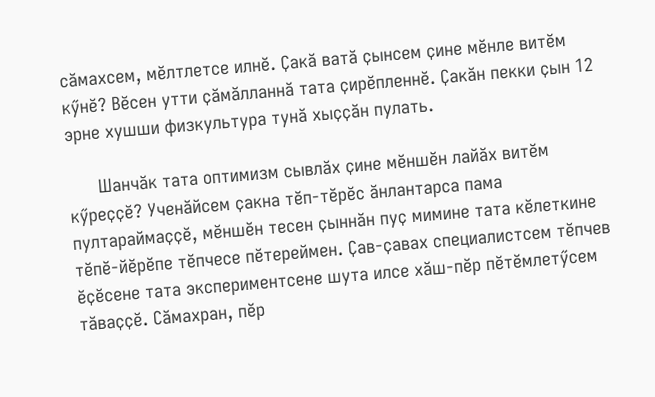сӑмахсем, мӗлтлетсе илнӗ. Ҫакӑ ватӑ ҫынсем ҫине мӗнле витӗм кӳнӗ? Вӗсен утти ҫӑмӑлланнӑ тата ҫирӗпленнӗ. Ҫакӑн пекки ҫын 12 эрне хушши физкультура тунӑ хыҫҫӑн пулать.

      Шанчӑк тата оптимизм сывлӑх ҫине мӗншӗн лайӑх витӗм кӳреҫҫӗ? Ученӑйсем ҫакна тӗп-тӗрӗс ӑнлантарса пама пултараймаҫҫӗ, мӗншӗн тесен ҫыннӑн пуҫ мимине тата кӗлеткине тӗпӗ-йӗрӗпе тӗпчесе пӗтереймен. Ҫав-ҫавах специалистсем тӗпчев ӗҫӗсене тата экспериментсене шута илсе хӑш-пӗр пӗтӗмлетӳсем тӑваҫҫӗ. Сӑмахран, пӗр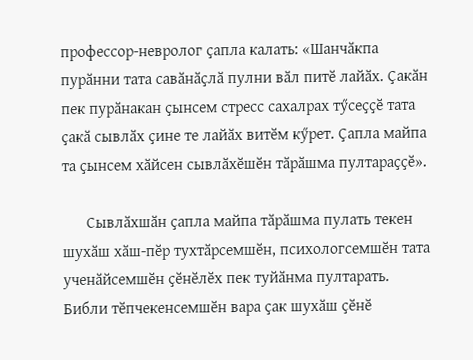профессор-невролог ҫапла калать: «Шанчӑкпа пурӑнни тата савӑнӑҫлӑ пулни вӑл питӗ лайӑх. Ҫакӑн пек пурӑнакан ҫынсем стресс сахалрах тӳсеҫҫӗ тата ҫакӑ сывлӑх ҫине те лайӑх витӗм кӳрет. Ҫапла майпа та ҫынсем хӑйсен сывлӑхӗшӗн тӑрӑшма пултараҫҫӗ».

      Сывлӑхшӑн ҫапла майпа тӑрӑшма пулать текен шухӑш хӑш-пӗр тухтӑрсемшӗн, психологсемшӗн тата ученӑйсемшӗн ҫӗнӗлӗх пек туйӑнма пултарать. Библи тӗпчекенсемшӗн вара ҫак шухӑш ҫӗнӗ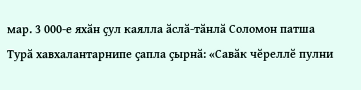мар. 3 000-е яхӑн ҫул каялла ӑслӑ-тӑнлӑ Соломон патша Турӑ хавхалантарнипе ҫапла ҫырнӑ: «Савӑк чӗреллӗ пулни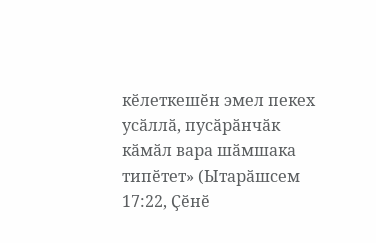кӗлеткешӗн эмел пекех усӑллӑ, пусӑрӑнчӑк кӑмӑл вара шӑмшака типӗтет» (Ытарӑшсем 17:22, Ҫӗнӗ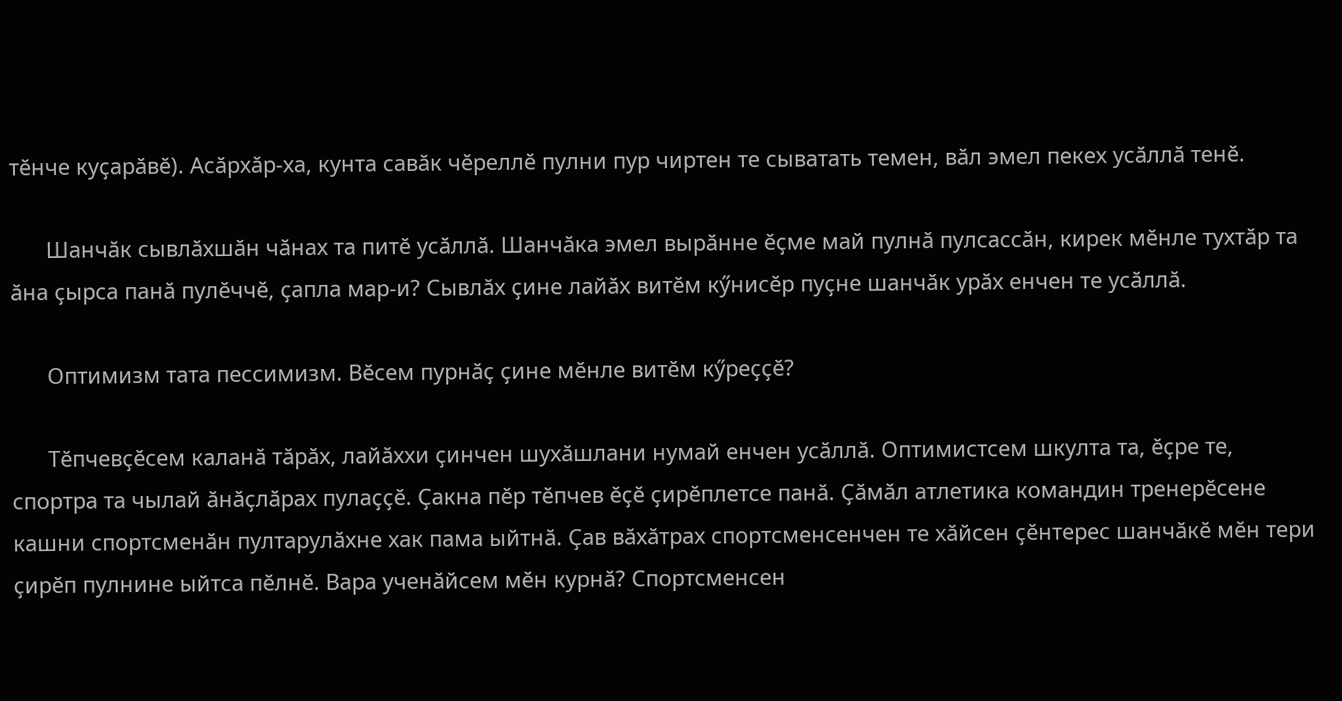тӗнче куҫарӑвӗ). Асӑрхӑр-ха, кунта савӑк чӗреллӗ пулни пур чиртен те сыватать темен, вӑл эмел пекех усӑллӑ тенӗ.

      Шанчӑк сывлӑхшӑн чӑнах та питӗ усӑллӑ. Шанчӑка эмел вырӑнне ӗҫме май пулнӑ пулсассӑн, кирек мӗнле тухтӑр та ӑна ҫырса панӑ пулӗччӗ, ҫапла мар-и? Сывлӑх ҫине лайӑх витӗм кӳнисӗр пуҫне шанчӑк урӑх енчен те усӑллӑ.

      Оптимизм тата пессимизм. Вӗсем пурнӑҫ ҫине мӗнле витӗм кӳреҫҫӗ?

      Тӗпчевҫӗсем каланӑ тӑрӑх, лайӑххи ҫинчен шухӑшлани нумай енчен усӑллӑ. Оптимистсем шкулта та, ӗҫре те, спортра та чылай ӑнӑҫлӑрах пулаҫҫӗ. Ҫакна пӗр тӗпчев ӗҫӗ ҫирӗплетсе панӑ. Ҫӑмӑл атлетика командин тренерӗсене кашни спортсменӑн пултарулӑхне хак пама ыйтнӑ. Ҫав вӑхӑтрах спортсменсенчен те хӑйсен ҫӗнтерес шанчӑкӗ мӗн тери ҫирӗп пулнине ыйтса пӗлнӗ. Вара ученӑйсем мӗн курнӑ? Спортсменсен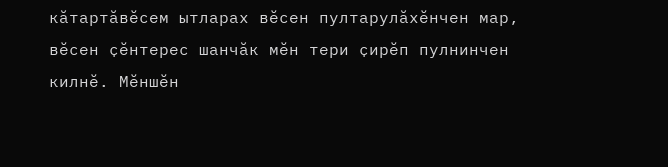кӑтартӑвӗсем ытларах вӗсен пултарулӑхӗнчен мар, вӗсен ҫӗнтерес шанчӑк мӗн тери ҫирӗп пулнинчен килнӗ. Мӗншӗн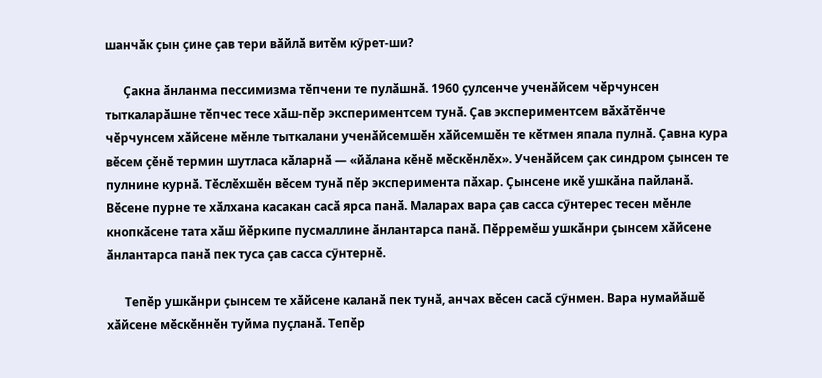шанчӑк ҫын ҫине ҫав тери вӑйлӑ витӗм кӳрет-ши?

      Ҫакна ӑнланма пессимизма тӗпчени те пулӑшнӑ. 1960 ҫулсенче ученӑйсем чӗрчунсен тыткаларӑшне тӗпчес тесе хӑш-пӗр экспериментсем тунӑ. Ҫав экспериментсем вӑхӑтӗнче чӗрчунсем хӑйсене мӗнле тыткалани ученӑйсемшӗн хӑйсемшӗн те кӗтмен япала пулнӑ. Ҫавна кура вӗсем ҫӗнӗ термин шутласа кӑларнӑ — «йӑлана кӗнӗ мӗскӗнлӗх». Ученӑйсем ҫак синдром ҫынсен те пулнине курнӑ. Тӗслӗхшӗн вӗсем тунӑ пӗр эксперимента пӑхар. Ҫынсене икӗ ушкӑна пайланӑ. Вӗсене пурне те хӑлхана касакан сасӑ ярса панӑ. Маларах вара ҫав сасса сӳнтерес тесен мӗнле кнопкӑсене тата хӑш йӗркипе пусмаллине ӑнлантарса панӑ. Пӗрремӗш ушкӑнри ҫынсем хӑйсене ӑнлантарса панӑ пек туса ҫав сасса сӳнтернӗ.

      Тепӗр ушкӑнри ҫынсем те хӑйсене каланӑ пек тунӑ, анчах вӗсен сасӑ сӳнмен. Вара нумайӑшӗ хӑйсене мӗскӗннӗн туйма пуҫланӑ. Тепӗр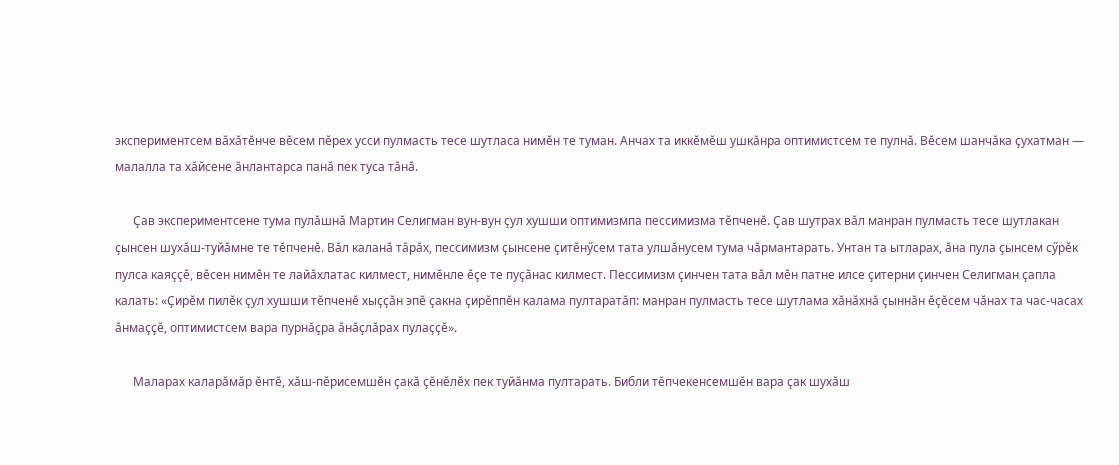экспериментсем вӑхӑтӗнче вӗсем пӗрех усси пулмасть тесе шутласа нимӗн те туман. Анчах та иккӗмӗш ушкӑнра оптимистсем те пулнӑ. Вӗсем шанчӑка ҫухатман — малалла та хӑйсене ӑнлантарса панӑ пек туса тӑнӑ.

      Ҫав экспериментсене тума пулӑшнӑ Мартин Селигман вун-вун ҫул хушши оптимизмпа пессимизма тӗпченӗ. Ҫав шутрах вӑл манран пулмасть тесе шутлакан ҫынсен шухӑш-туйӑмне те тӗпченӗ. Вӑл каланӑ тӑрӑх, пессимизм ҫынсене ҫитӗнӳсем тата улшӑнусем тума чӑрмантарать. Унтан та ытларах, ӑна пула ҫынсем сӳрӗк пулса каяҫҫӗ, вӗсен нимӗн те лайӑхлатас килмест, нимӗнле ӗҫе те пуҫӑнас килмест. Пессимизм ҫинчен тата вӑл мӗн патне илсе ҫитерни ҫинчен Селигман ҫапла калать: «Ҫирӗм пилӗк ҫул хушши тӗпченӗ хыҫҫӑн эпӗ ҫакна ҫирӗппӗн калама пултаратӑп: манран пулмасть тесе шутлама хӑнӑхнӑ ҫыннӑн ӗҫӗсем чӑнах та час-часах ӑнмаҫҫӗ, оптимистсем вара пурнӑҫра ӑнӑҫлӑрах пулаҫҫӗ».

      Маларах каларӑмӑр ӗнтӗ, хӑш-пӗрисемшӗн ҫакӑ ҫӗнӗлӗх пек туйӑнма пултарать. Библи тӗпчекенсемшӗн вара ҫак шухӑш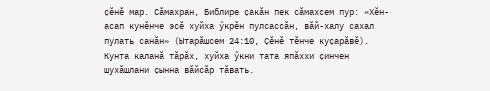ҫӗнӗ мар. Сӑмахран, Библире ҫакӑн пек сӑмахсем пур: «Хӗн-асап кунӗнче эсӗ хуйха ӳкрӗн пулсассӑн, вӑй-халу сахал пулать санӑн» (Ытарӑшсем 24:10, Ҫӗнӗ тӗнче куҫарӑвӗ). Кунта каланӑ тӑрӑх, хуйха ӳкни тата япӑххи ҫинчен шухӑшлани ҫынна вӑйсӑр тӑвать.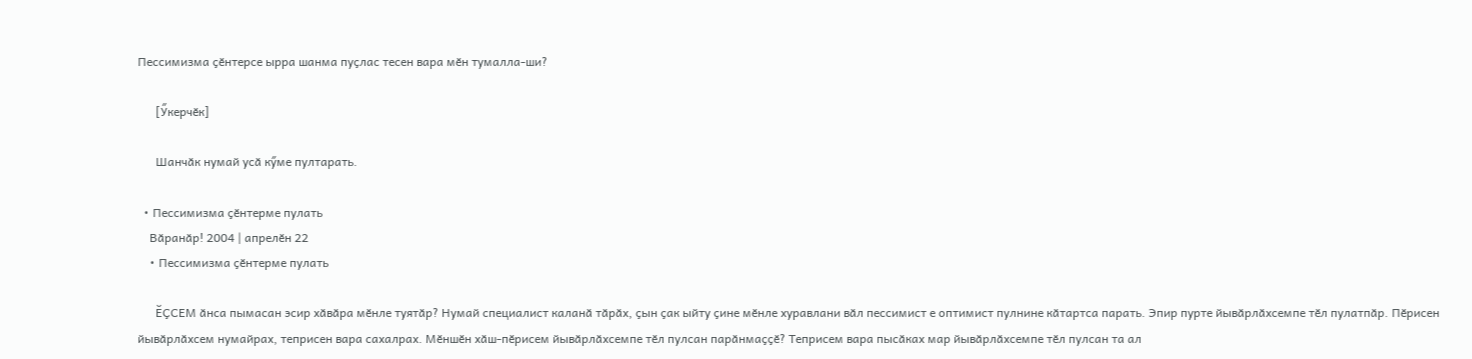Пессимизма ҫӗнтерсе ырра шанма пуҫлас тесен вара мӗн тумалла-ши?

      [Ӳкерчӗк]

      Шанчӑк нумай усӑ кӳме пултарать.

  • Пессимизма ҫӗнтерме пулать
    Вӑранӑр! 2004 | апрелӗн 22
    • Пессимизма ҫӗнтерме пулать

      ӖҪСЕМ ӑнса пымасан эсир хӑвӑра мӗнле туятӑр? Нумай специалист каланӑ тӑрӑх, ҫын ҫак ыйту ҫине мӗнле хуравлани вӑл пессимист е оптимист пулнине кӑтартса парать. Эпир пурте йывӑрлӑхсемпе тӗл пулатпӑр. Пӗрисен йывӑрлӑхсем нумайрах, теприсен вара сахалрах. Мӗншӗн хӑш-пӗрисем йывӑрлӑхсемпе тӗл пулсан парӑнмаҫҫӗ? Теприсем вара пысӑках мар йывӑрлӑхсемпе тӗл пулсан та ал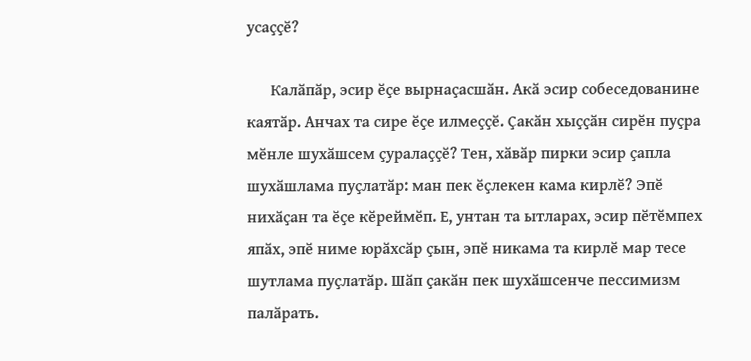усаҫҫӗ?

      Калӑпӑр, эсир ӗҫе вырнаҫасшӑн. Акӑ эсир собеседованине каятӑр. Анчах та сире ӗҫе илмеҫҫӗ. Ҫакӑн хыҫҫӑн сирӗн пуҫра мӗнле шухӑшсем ҫуралаҫҫӗ? Тен, хӑвӑр пирки эсир ҫапла шухӑшлама пуҫлатӑр: ман пек ӗҫлекен кама кирлӗ? Эпӗ нихӑҫан та ӗҫе кӗреймӗп. Е, унтан та ытларах, эсир пӗтӗмпех япӑх, эпӗ ниме юрӑхсӑр ҫын, эпӗ никама та кирлӗ мар тесе шутлама пуҫлатӑр. Шӑп ҫакӑн пек шухӑшсенче пессимизм палӑрать.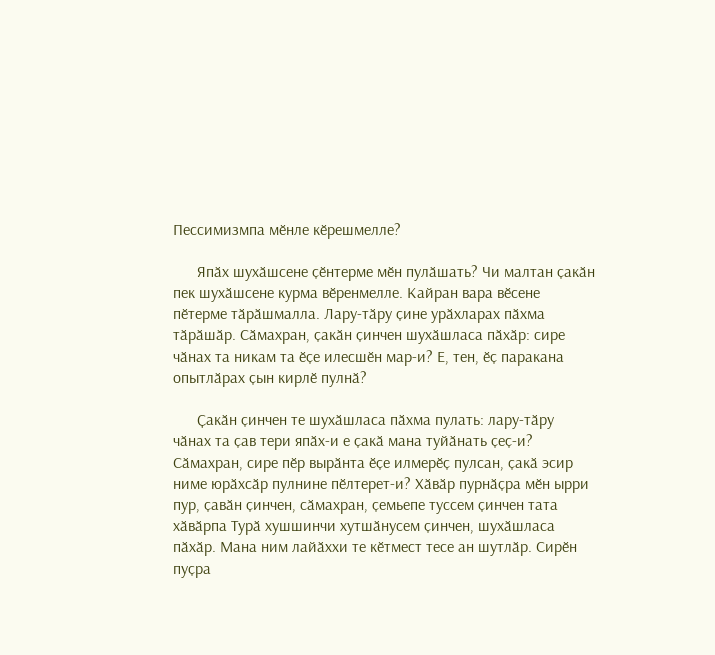Пессимизмпа мӗнле кӗрешмелле?

      Япӑх шухӑшсене ҫӗнтерме мӗн пулӑшать? Чи малтан ҫакӑн пек шухӑшсене курма вӗренмелле. Кайран вара вӗсене пӗтерме тӑрӑшмалла. Лару-тӑру ҫине урӑхларах пӑхма тӑрӑшӑр. Сӑмахран, ҫакӑн ҫинчен шухӑшласа пӑхӑр: сире чӑнах та никам та ӗҫе илесшӗн мар-и? Е, тен, ӗҫ паракана опытлӑрах ҫын кирлӗ пулнӑ?

      Ҫакӑн ҫинчен те шухӑшласа пӑхма пулать: лару-тӑру чӑнах та ҫав тери япӑх-и е ҫакӑ мана туйӑнать ҫеҫ-и? Сӑмахран, сире пӗр вырӑнта ӗҫе илмерӗҫ пулсан, ҫакӑ эсир ниме юрӑхсӑр пулнине пӗлтерет-и? Хӑвӑр пурнӑҫра мӗн ырри пур, ҫавӑн ҫинчен, сӑмахран, ҫемьепе туссем ҫинчен тата хӑвӑрпа Турӑ хушшинчи хутшӑнусем ҫинчен, шухӑшласа пӑхӑр. Мана ним лайӑххи те кӗтмест тесе ан шутлӑр. Сирӗн пуҫра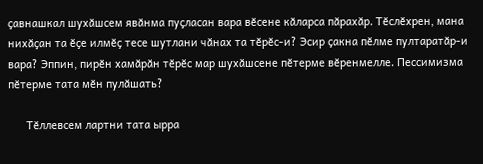ҫавнашкал шухӑшсем явӑнма пуҫласан вара вӗсене кӑларса пӑрахӑр. Тӗслӗхрен, мана нихӑҫан та ӗҫе илмӗҫ тесе шутлани чӑнах та тӗрӗс-и? Эсир ҫакна пӗлме пултаратӑр-и вара? Эппин, пирӗн хамӑрӑн тӗрӗс мар шухӑшсене пӗтерме вӗренмелле. Пессимизма пӗтерме тата мӗн пулӑшать?

      Тӗллевсем лартни тата ырра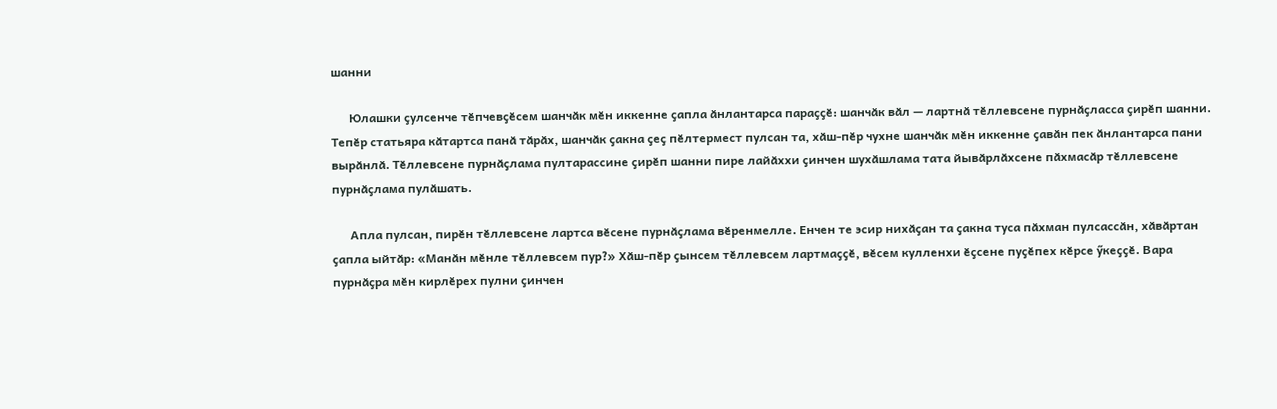шанни

      Юлашки ҫулсенче тӗпчевҫӗсем шанчӑк мӗн иккенне ҫапла ӑнлантарса параҫҫӗ: шанчӑк вӑл — лартнӑ тӗллевсене пурнӑҫласса ҫирӗп шанни. Тепӗр статьяра кӑтартса панӑ тӑрӑх, шанчӑк ҫакна ҫеҫ пӗлтермест пулсан та, хӑш-пӗр чухне шанчӑк мӗн иккенне ҫавӑн пек ӑнлантарса пани вырӑнлӑ. Тӗллевсене пурнӑҫлама пултарассине ҫирӗп шанни пире лайӑххи ҫинчен шухӑшлама тата йывӑрлӑхсене пӑхмасӑр тӗллевсене пурнӑҫлама пулӑшать.

      Апла пулсан, пирӗн тӗллевсене лартса вӗсене пурнӑҫлама вӗренмелле. Енчен те эсир нихӑҫан та ҫакна туса пӑхман пулсассӑн, хӑвӑртан ҫапла ыйтӑр: «Манӑн мӗнле тӗллевсем пур?» Хӑш-пӗр ҫынсем тӗллевсем лартмаҫҫӗ, вӗсем кулленхи ӗҫсене пуҫӗпех кӗрсе ӳкеҫҫӗ. Вара пурнӑҫра мӗн кирлӗрех пулни ҫинчен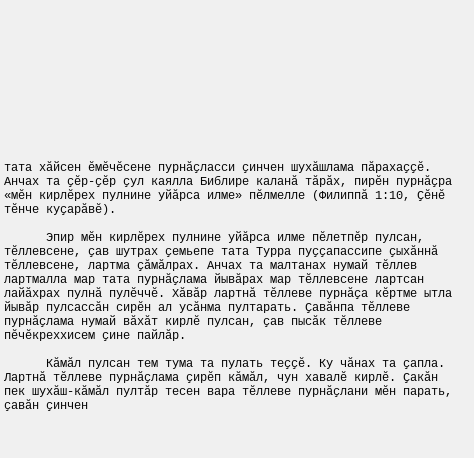тата хӑйсен ӗмӗчӗсене пурнӑҫласси ҫинчен шухӑшлама пӑрахаҫҫӗ. Анчах та ҫӗр-ҫӗр ҫул каялла Библире каланӑ тӑрӑх, пирӗн пурнӑҫра «мӗн кирлӗрех пулнине уйӑрса илме» пӗлмелле (Филиппӑ 1:10, Ҫӗнӗ тӗнче куҫарӑвӗ).

      Эпир мӗн кирлӗрех пулнине уйӑрса илме пӗлетпӗр пулсан, тӗллевсене, ҫав шутрах ҫемьепе тата Турра пуҫҫапассипе ҫыхӑннӑ тӗллевсене, лартма ҫӑмӑлрах. Анчах та малтанах нумай тӗллев лартмалла мар тата пурнӑҫлама йывӑрах мар тӗллевсене лартсан лайӑхрах пулнӑ пулӗччӗ. Хӑвӑр лартнӑ тӗллеве пурнӑҫа кӗртме ытла йывӑр пулсассӑн сирӗн ал усӑнма пултарать. Ҫавӑнпа тӗллеве пурнӑҫлама нумай вӑхӑт кирлӗ пулсан, ҫав пысӑк тӗллеве пӗчӗкреххисем ҫине пайлӑр.

      Кӑмӑл пулсан тем тума та пулать теҫҫӗ. Ку чӑнах та ҫапла. Лартнӑ тӗллеве пурнӑҫлама ҫирӗп кӑмӑл, чун хавалӗ кирлӗ. Ҫакӑн пек шухӑш-кӑмӑл пултӑр тесен вара тӗллеве пурнӑҫлани мӗн парать, ҫавӑн ҫинчен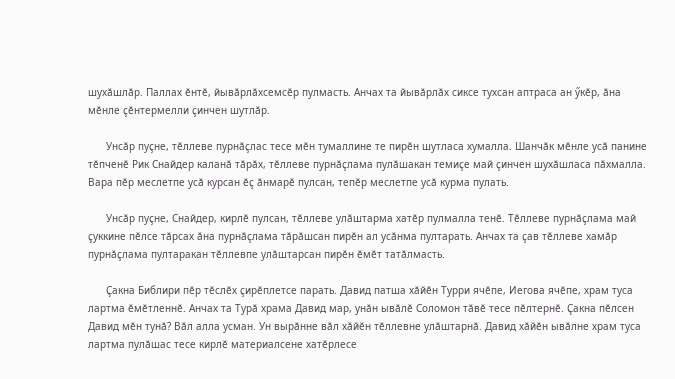шухӑшлӑр. Паллах ӗнтӗ, йывӑрлӑхсемсӗр пулмасть. Анчах та йывӑрлӑх сиксе тухсан аптраса ан ӳкӗр, ӑна мӗнле ҫӗнтермелли ҫинчен шутлӑр.

      Унсӑр пуҫне, тӗллеве пурнӑҫлас тесе мӗн тумаллине те пирӗн шутласа хумалла. Шанчӑк мӗнле усӑ панине тӗпченӗ Рик Снайдер каланӑ тӑрӑх, тӗллеве пурнӑҫлама пулӑшакан темиҫе май ҫинчен шухӑшласа пӑхмалла. Вара пӗр меслетпе усӑ курсан ӗҫ ӑнмарӗ пулсан, тепӗр меслетпе усӑ курма пулать.

      Унсӑр пуҫне, Снайдер, кирлӗ пулсан, тӗллеве улӑштарма хатӗр пулмалла тенӗ. Тӗллеве пурнӑҫлама май ҫуккине пӗлсе тӑрсах ӑна пурнӑҫлама тӑрӑшсан пирӗн ал усӑнма пултарать. Анчах та ҫав тӗллеве хамӑр пурнӑҫлама пултаракан тӗллевпе улӑштарсан пирӗн ӗмӗт татӑлмасть.

      Ҫакна Библири пӗр тӗслӗх ҫирӗплетсе парать. Давид патша хӑйӗн Турри ячӗпе, Иегова ячӗпе, храм туса лартма ӗмӗтленнӗ. Анчах та Турӑ храма Давид мар, унӑн ывӑлӗ Соломон тӑвӗ тесе пӗлтернӗ. Ҫакна пӗлсен Давид мӗн тунӑ? Вӑл алла усман. Ун вырӑнне вӑл хӑйӗн тӗллевне улӑштарнӑ. Давид хӑйӗн ывӑлне храм туса лартма пулӑшас тесе кирлӗ материалсене хатӗрлесе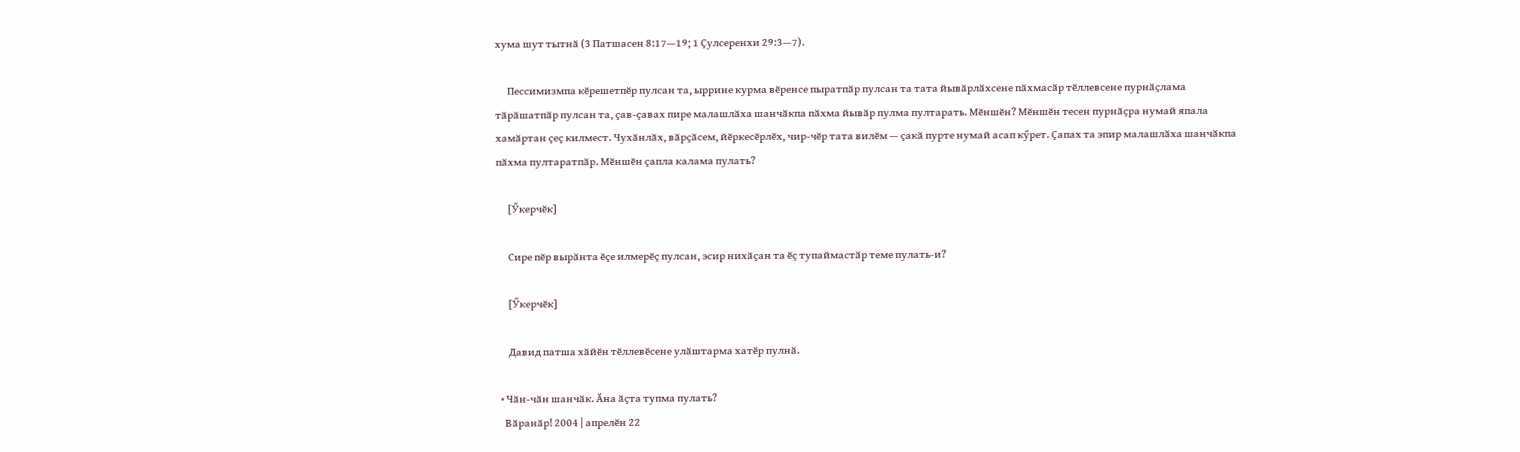хума шут тытнӑ (3 Патшасен 8:17—19; 1 Ҫулсеренхи 29:3—7).

      Пессимизмпа кӗрешетпӗр пулсан та, ыррине курма вӗренсе пыратпӑр пулсан та тата йывӑрлӑхсене пӑхмасӑр тӗллевсене пурнӑҫлама тӑрӑшатпӑр пулсан та, ҫав-ҫавах пире малашлӑха шанчӑкпа пӑхма йывӑр пулма пултарать. Мӗншӗн? Мӗншӗн тесен пурнӑҫра нумай япала хамӑртан ҫеҫ килмест. Чухӑнлӑх, вӑрҫӑсем, йӗркесӗрлӗх, чир-чӗр тата вилӗм — ҫакӑ пурте нумай асап кӳрет. Ҫапах та эпир малашлӑха шанчӑкпа пӑхма пултаратпӑр. Мӗншӗн ҫапла калама пулать?

      [Ӳкерчӗк]

      Сире пӗр вырӑнта ӗҫе илмерӗҫ пулсан, эсир нихӑҫан та ӗҫ тупаймастӑр теме пулать-и?

      [Ӳкерчӗк]

      Давид патша хӑйӗн тӗллевӗсене улӑштарма хатӗр пулнӑ.

  • Чӑн-чӑн шанчӑк. Ӑна ӑҫта тупма пулать?
    Вӑранӑр! 2004 | апрелӗн 22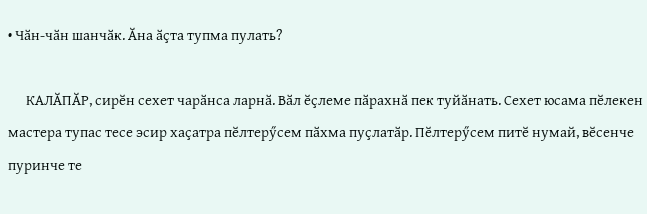• Чӑн-чӑн шанчӑк. Ӑна ӑҫта тупма пулать?

      КАЛӐПӐР, сирӗн сехет чарӑнса ларнӑ. Вӑл ӗҫлеме пӑрахнӑ пек туйӑнать. Сехет юсама пӗлекен мастера тупас тесе эсир хаҫатра пӗлтерӳсем пӑхма пуҫлатӑр. Пӗлтерӳсем питӗ нумай, вӗсенче пуринче те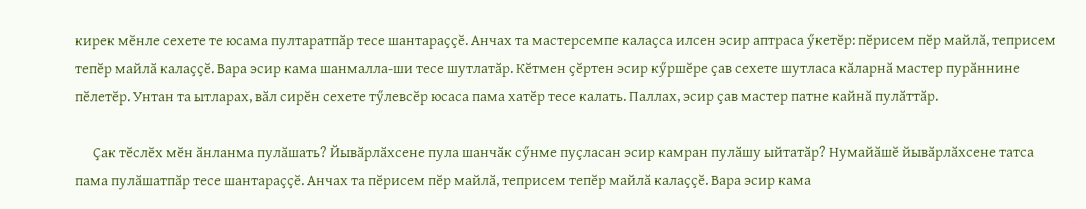кирек мӗнле сехете те юсама пултаратпӑр тесе шантараҫҫӗ. Анчах та мастерсемпе калаҫса илсен эсир аптраса ӳкетӗр: пӗрисем пӗр майлӑ, теприсем тепӗр майлӑ калаҫҫӗ. Вара эсир кама шанмалла-ши тесе шутлатӑр. Кӗтмен ҫӗртен эсир кӳршӗре ҫав сехете шутласа кӑларнӑ мастер пурӑннине пӗлетӗр. Унтан та ытларах, вӑл сирӗн сехете тӳлевсӗр юсаса пама хатӗр тесе калать. Паллах, эсир ҫав мастер патне кайнӑ пулӑттӑр.

      Ҫак тӗслӗх мӗн ӑнланма пулӑшать? Йывӑрлӑхсене пула шанчӑк сӳнме пуҫласан эсир камран пулӑшу ыйтатӑр? Нумайӑшӗ йывӑрлӑхсене татса пама пулӑшатпӑр тесе шантараҫҫӗ. Анчах та пӗрисем пӗр майлӑ, теприсем тепӗр майлӑ калаҫҫӗ. Вара эсир кама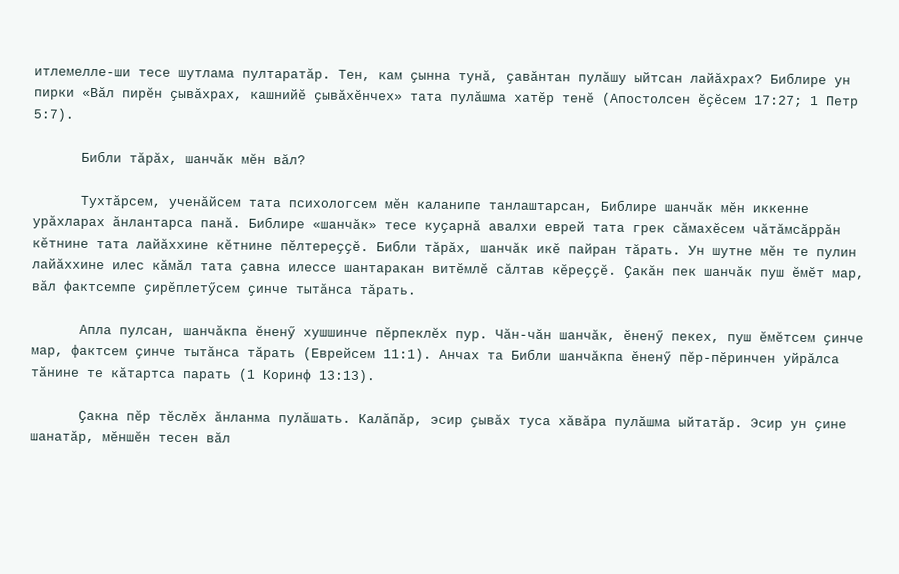итлемелле-ши тесе шутлама пултаратӑр. Тен, кам ҫынна тунӑ, ҫавӑнтан пулӑшу ыйтсан лайӑхрах? Библире ун пирки «Вӑл пирӗн ҫывӑхрах, кашнийӗ ҫывӑхӗнчех» тата пулӑшма хатӗр тенӗ (Апостолсен ӗҫӗсем 17:27; 1 Петр 5:7).

      Библи тӑрӑх, шанчӑк мӗн вӑл?

      Тухтӑрсем, ученӑйсем тата психологсем мӗн каланипе танлаштарсан, Библире шанчӑк мӗн иккенне урӑхларах ӑнлантарса панӑ. Библире «шанчӑк» тесе куҫарнӑ авалхи еврей тата грек сӑмахӗсем чӑтӑмсӑррӑн кӗтнине тата лайӑххине кӗтнине пӗлтереҫҫӗ. Библи тӑрӑх, шанчӑк икӗ пайран тӑрать. Ун шутне мӗн те пулин лайӑххине илес кӑмӑл тата ҫавна илессе шантаракан витӗмлӗ сӑлтав кӗреҫҫӗ. Ҫакӑн пек шанчӑк пуш ӗмӗт мар, вӑл фактсемпе ҫирӗплетӳсем ҫинче тытӑнса тӑрать.

      Апла пулсан, шанчӑкпа ӗненӳ хушшинче пӗрпеклӗх пур. Чӑн-чӑн шанчӑк, ӗненӳ пекех, пуш ӗмӗтсем ҫинче мар, фактсем ҫинче тытӑнса тӑрать (Еврейсем 11:1). Анчах та Библи шанчӑкпа ӗненӳ пӗр-пӗринчен уйрӑлса тӑнине те кӑтартса парать (1 Коринф 13:13).

      Ҫакна пӗр тӗслӗх ӑнланма пулӑшать. Калӑпӑр, эсир ҫывӑх туса хӑвӑра пулӑшма ыйтатӑр. Эсир ун ҫине шанатӑр, мӗншӗн тесен вӑл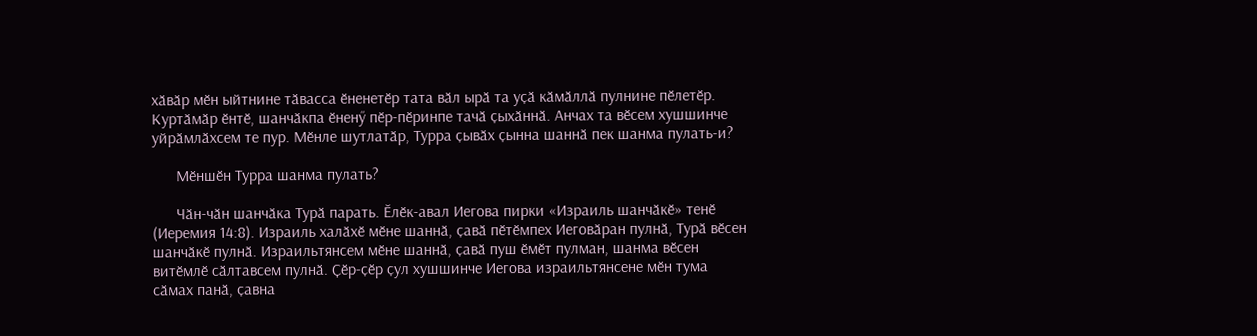хӑвӑр мӗн ыйтнине тӑвасса ӗненетӗр тата вӑл ырӑ та уҫӑ кӑмӑллӑ пулнине пӗлетӗр. Куртӑмӑр ӗнтӗ, шанчӑкпа ӗненӳ пӗр-пӗринпе тачӑ ҫыхӑннӑ. Анчах та вӗсем хушшинче уйрӑмлӑхсем те пур. Мӗнле шутлатӑр, Турра ҫывӑх ҫынна шаннӑ пек шанма пулать-и?

      Мӗншӗн Турра шанма пулать?

      Чӑн-чӑн шанчӑка Турӑ парать. Ӗлӗк-авал Иегова пирки «Израиль шанчӑкӗ» тенӗ (Иеремия 14:8). Израиль халӑхӗ мӗне шаннӑ, ҫавӑ пӗтӗмпех Иеговӑран пулнӑ, Турӑ вӗсен шанчӑкӗ пулнӑ. Израильтянсем мӗне шаннӑ, ҫавӑ пуш ӗмӗт пулман, шанма вӗсен витӗмлӗ сӑлтавсем пулнӑ. Ҫӗр-ҫӗр ҫул хушшинче Иегова израильтянсене мӗн тума сӑмах панӑ, ҫавна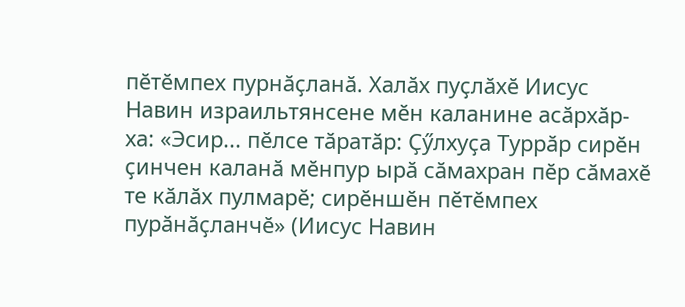пӗтӗмпех пурнӑҫланӑ. Халӑх пуҫлӑхӗ Иисус Навин израильтянсене мӗн каланине асӑрхӑр-ха: «Эсир... пӗлсе тӑратӑр: Ҫӳлхуҫа Туррӑр сирӗн ҫинчен каланӑ мӗнпур ырӑ сӑмахран пӗр сӑмахӗ те кӑлӑх пулмарӗ; сирӗншӗн пӗтӗмпех пурӑнӑҫланчӗ» (Иисус Навин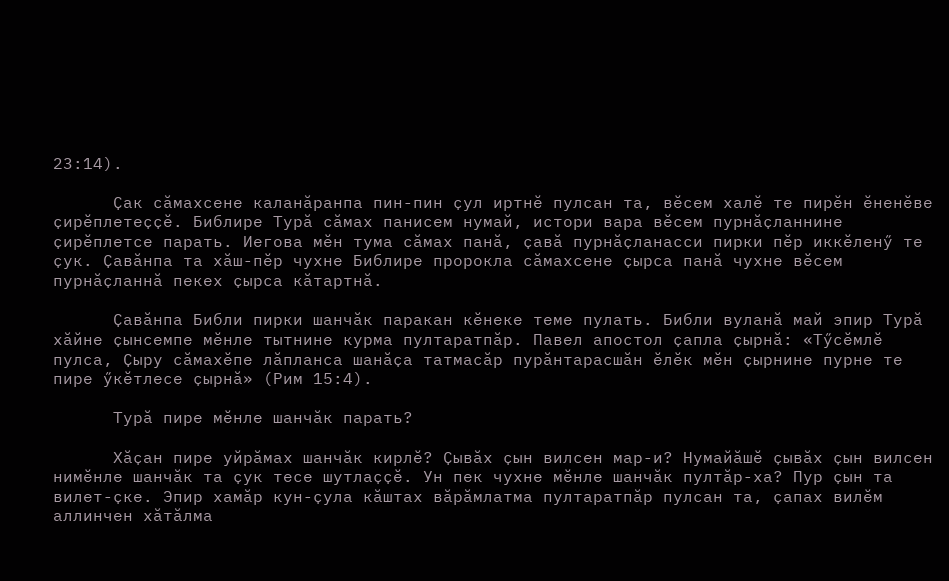23:14).

      Ҫак сӑмахсене каланӑранпа пин-пин ҫул иртнӗ пулсан та, вӗсем халӗ те пирӗн ӗненӗве ҫирӗплетеҫҫӗ. Библире Турӑ сӑмах панисем нумай, истори вара вӗсем пурнӑҫланнине ҫирӗплетсе парать. Иегова мӗн тума сӑмах панӑ, ҫавӑ пурнӑҫланасси пирки пӗр иккӗленӳ те ҫук. Ҫавӑнпа та хӑш-пӗр чухне Библире пророкла сӑмахсене ҫырса панӑ чухне вӗсем пурнӑҫланнӑ пекех ҫырса кӑтартнӑ.

      Ҫавӑнпа Библи пирки шанчӑк паракан кӗнеке теме пулать. Библи вуланӑ май эпир Турӑ хӑйне ҫынсемпе мӗнле тытнине курма пултаратпӑр. Павел апостол ҫапла ҫырнӑ: «Тӳсӗмлӗ пулса, Ҫыру сӑмахӗпе лӑпланса шанӑҫа татмасӑр пурӑнтарасшӑн ӗлӗк мӗн ҫырнине пурне те пире ӳкӗтлесе ҫырнӑ» (Рим 15:4).

      Турӑ пире мӗнле шанчӑк парать?

      Хӑҫан пире уйрӑмах шанчӑк кирлӗ? Ҫывӑх ҫын вилсен мар-и? Нумайӑшӗ ҫывӑх ҫын вилсен нимӗнле шанчӑк та ҫук тесе шутлаҫҫӗ. Ун пек чухне мӗнле шанчӑк пултӑр-ха? Пур ҫын та вилет-ҫке. Эпир хамӑр кун-ҫула кӑштах вӑрӑмлатма пултаратпӑр пулсан та, ҫапах вилӗм аллинчен хӑтӑлма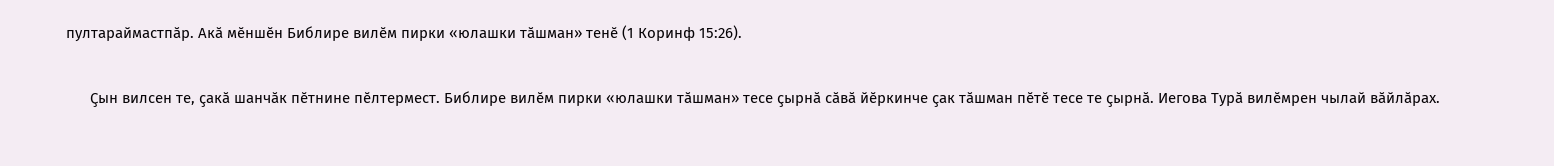пултараймастпӑр. Акӑ мӗншӗн Библире вилӗм пирки «юлашки тӑшман» тенӗ (1 Коринф 15:26).

      Ҫын вилсен те, ҫакӑ шанчӑк пӗтнине пӗлтермест. Библире вилӗм пирки «юлашки тӑшман» тесе ҫырнӑ сӑвӑ йӗркинче ҫак тӑшман пӗтӗ тесе те ҫырнӑ. Иегова Турӑ вилӗмрен чылай вӑйлӑрах.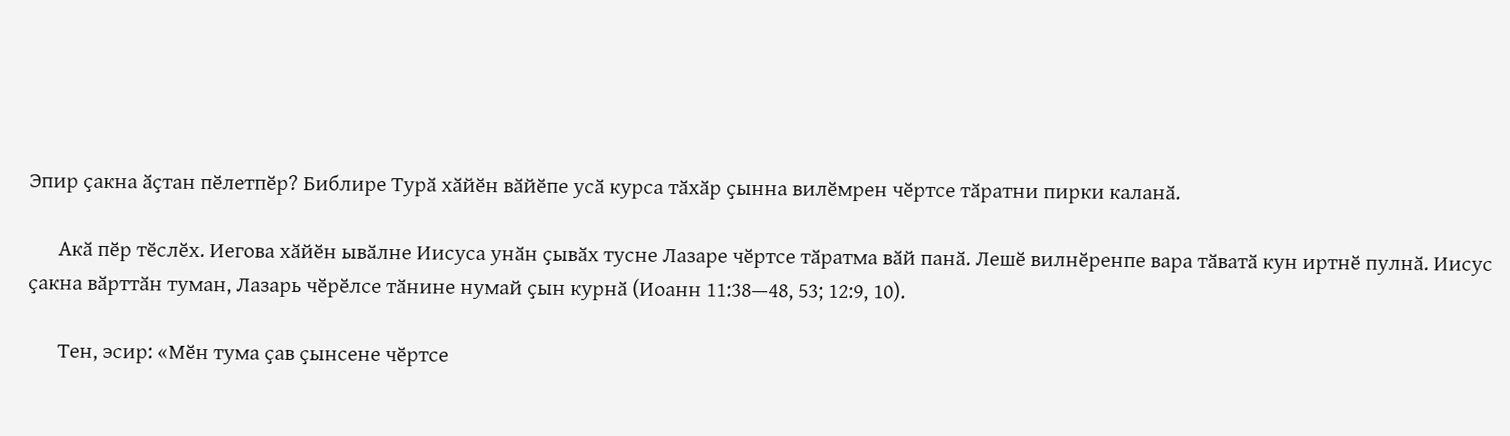Эпир ҫакна ӑҫтан пӗлетпӗр? Библире Турӑ хӑйӗн вӑйӗпе усӑ курса тӑхӑр ҫынна вилӗмрен чӗртсе тӑратни пирки каланӑ.

      Акӑ пӗр тӗслӗх. Иегова хӑйӗн ывӑлне Иисуса унӑн ҫывӑх тусне Лазаре чӗртсе тӑратма вӑй панӑ. Лешӗ вилнӗренпе вара тӑватӑ кун иртнӗ пулнӑ. Иисус ҫакна вӑрттӑн туман, Лазарь чӗрӗлсе тӑнине нумай ҫын курнӑ (Иоанн 11:38—48, 53; 12:9, 10).

      Тен, эсир: «Мӗн тума ҫав ҫынсене чӗртсе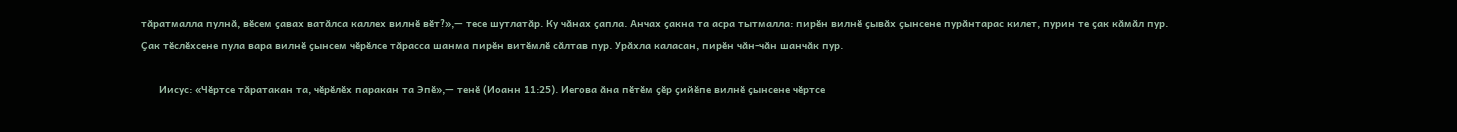тӑратмалла пулнӑ, вӗсем ҫавах ватӑлса каллех вилнӗ вӗт?»,— тесе шутлатӑр. Ку чӑнах ҫапла. Анчах ҫакна та асра тытмалла: пирӗн вилнӗ ҫывӑх ҫынсене пурӑнтарас килет, пурин те ҫак кӑмӑл пур. Ҫак тӗслӗхсене пула вара вилнӗ ҫынсем чӗрӗлсе тӑрасса шанма пирӗн витӗмлӗ сӑлтав пур. Урӑхла каласан, пирӗн чӑн-чӑн шанчӑк пур.

      Иисус: «Чӗртсе тӑратакан та, чӗрӗлӗх паракан та Эпӗ»,— тенӗ (Иоанн 11:25). Иегова ӑна пӗтӗм ҫӗр ҫийӗпе вилнӗ ҫынсене чӗртсе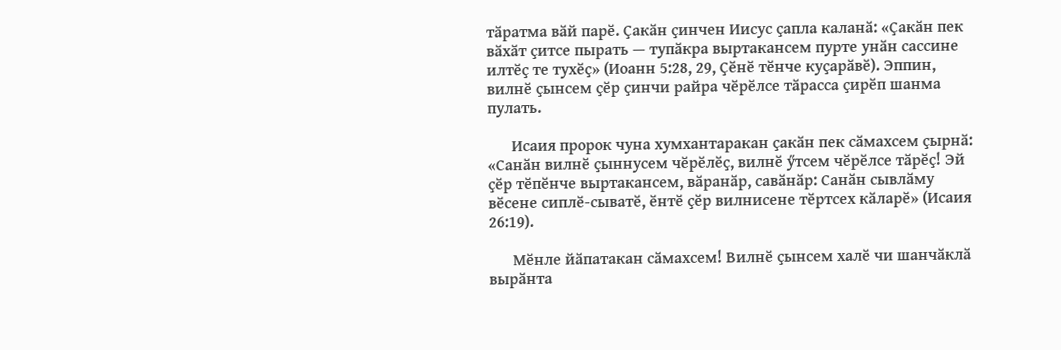тӑратма вӑй парӗ. Ҫакӑн ҫинчен Иисус ҫапла каланӑ: «Ҫакӑн пек вӑхӑт ҫитсе пырать — тупӑкра выртакансем пурте унӑн сассине илтӗҫ те тухӗҫ» (Иоанн 5:28, 29, Ҫӗнӗ тӗнче куҫарӑвӗ). Эппин, вилнӗ ҫынсем ҫӗр ҫинчи райра чӗрӗлсе тӑрасса ҫирӗп шанма пулать.

      Исаия пророк чуна хумхантаракан ҫакӑн пек сӑмахсем ҫырнӑ: «Санӑн вилнӗ ҫыннусем чӗрӗлӗҫ, вилнӗ ӳтсем чӗрӗлсе тӑрӗҫ! Эй ҫӗр тӗпӗнче выртакансем, вӑранӑр, савӑнӑр: Санӑн сывлӑму вӗсене сиплӗ-сыватӗ, ӗнтӗ ҫӗр вилнисене тӗртсех кӑларӗ» (Исаия 26:19).

      Мӗнле йӑпатакан сӑмахсем! Вилнӗ ҫынсем халӗ чи шанчӑклӑ вырӑнта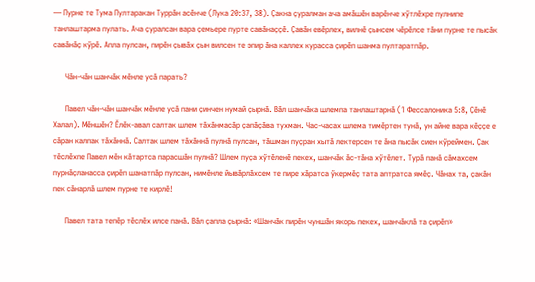— Пурне те Тума Пултаракан Туррӑн асӗнче (Лука 20:37, 38). Ҫакна ҫуралман ача амӑшӗн варӗнче хӳтлӗхре пулнипе танлаштарма пулать. Ача ҫуралсан вара ҫемьере пурте савӑнаҫҫӗ. Ҫавӑн евӗрлех, вилнӗ ҫынсем чӗрӗлсе тӑни пурне те пысӑк савӑнӑҫ кӳрӗ. Апла пулсан, пирӗн ҫывӑх ҫын вилсен те эпир ӑна каллех курасса ҫирӗп шанма пултаратпӑр.

      Чӑн-чӑн шанчӑк мӗнле усӑ парать?

      Павел чӑн-чӑн шанчӑк мӗнле усӑ пани ҫинчен нумай ҫырнӑ. Вӑл шанчӑка шлемпа танлаштарнӑ (1 Фессалоника 5:8, Ҫӗнӗ Халал). Мӗншӗн? Ӗлӗк-авал салтак шлем тӑхӑнмасӑр ҫапӑҫӑва тухман. Час-часах шлема тимӗртен тунӑ, ун айне вара кӗҫҫе е сӑран калпак тӑхӑннӑ. Салтак шлем тӑхӑннӑ пулнӑ пулсан, тӑшман пуҫран хытӑ лектерсен те ӑна пысӑк сиен кӳреймен. Ҫак тӗслӗхпе Павел мӗн кӑтартса парасшӑн пулнӑ? Шлем пуҫа хӳтӗленӗ пекех, шанчӑк ӑс-тӑна хӳтӗлет. Турӑ панӑ сӑмахсем пурнӑҫланасса ҫирӗп шанатпӑр пулсан, нимӗнле йывӑрлӑхсем те пире хӑратса ӳкермӗҫ тата аптратса ямӗҫ. Чӑнах та, ҫакӑн пек сӑнарлӑ шлем пурне те кирлӗ!

      Павел тата тепӗр тӗслӗх илсе панӑ. Вӑл ҫапла ҫырнӑ: «Шанчӑк пирӗн чуншӑн якорь пекех, шанчӑклӑ та ҫирӗп»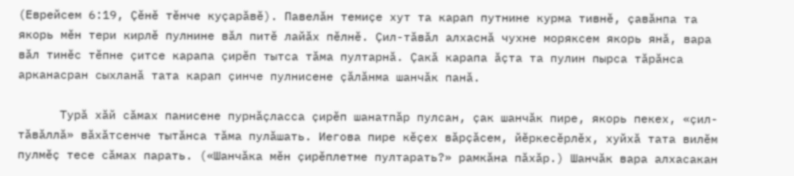(Еврейсем 6:19, Ҫӗнӗ тӗнче куҫарӑвӗ). Павелӑн темиҫе хут та карап путнине курма тивнӗ, ҫавӑнпа та якорь мӗн тери кирлӗ пулнине вӑл питӗ лайӑх пӗлнӗ. Ҫил-тӑвӑл алхаснӑ чухне моряксем якорь янӑ, вара вӑл тинӗс тӗпне ҫитсе карапа ҫирӗп тытса тӑма пултарнӑ. Ҫакӑ карапа ӑҫта та пулин пырса тӑрӑнса арканасран сыхланӑ тата карап ҫинче пулнисене ҫӑлӑнма шанчӑк панӑ.

      Турӑ хӑй сӑмах панисене пурнӑҫласса ҫирӗп шанатпӑр пулсан, ҫак шанчӑк пире, якорь пекех, «ҫил-тӑвӑллӑ» вӑхӑтсенче тытӑнса тӑма пулӑшать. Иегова пире кӗҫех вӑрҫӑсем, йӗркесӗрлӗх, хуйхӑ тата вилӗм пулмӗҫ тесе сӑмах парать. («Шанчӑка мӗн ҫирӗплетме пултарать?» рамкӑна пӑхӑр.) Шанчӑк вара алхасакан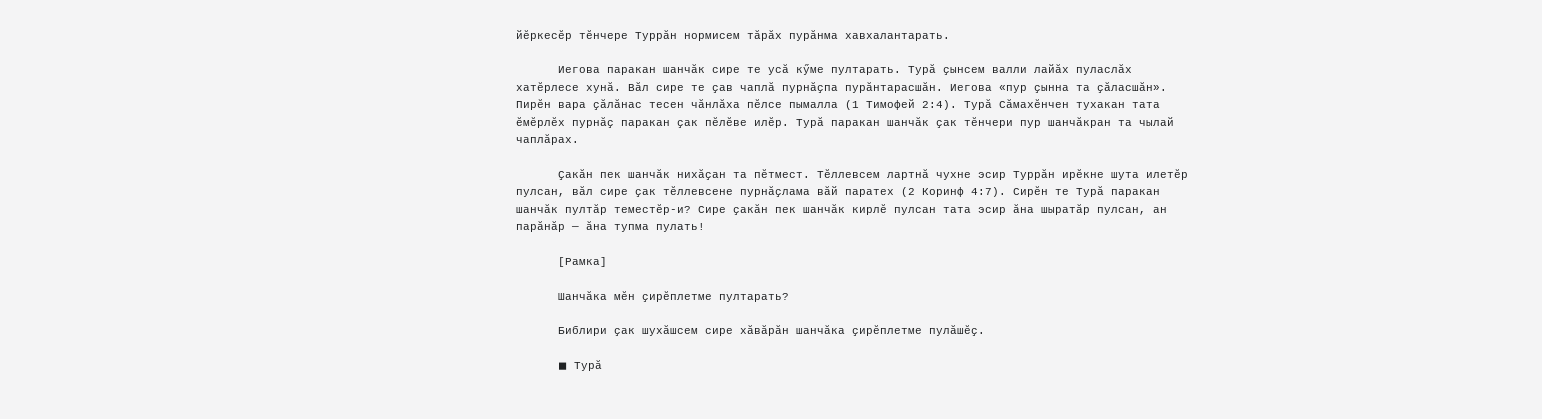йӗркесӗр тӗнчере Туррӑн нормисем тӑрӑх пурӑнма хавхалантарать.

      Иегова паракан шанчӑк сире те усӑ кӳме пултарать. Турӑ ҫынсем валли лайӑх пуласлӑх хатӗрлесе хунӑ. Вӑл сире те ҫав чаплӑ пурнӑҫпа пурӑнтарасшӑн. Иегова «пур ҫынна та ҫӑласшӑн». Пирӗн вара ҫӑлӑнас тесен чӑнлӑха пӗлсе пымалла (1 Тимофей 2:4). Турӑ Сӑмахӗнчен тухакан тата ӗмӗрлӗх пурнӑҫ паракан ҫак пӗлӗве илӗр. Турӑ паракан шанчӑк ҫак тӗнчери пур шанчӑкран та чылай чаплӑрах.

      Ҫакӑн пек шанчӑк нихӑҫан та пӗтмест. Тӗллевсем лартнӑ чухне эсир Туррӑн ирӗкне шута илетӗр пулсан, вӑл сире ҫак тӗллевсене пурнӑҫлама вӑй паратех (2 Коринф 4:7). Сирӗн те Турӑ паракан шанчӑк пултӑр теместӗр-и? Сире ҫакӑн пек шанчӑк кирлӗ пулсан тата эсир ӑна шыратӑр пулсан, ан парӑнӑр — ӑна тупма пулать!

      [Рамка]

      Шанчӑка мӗн ҫирӗплетме пултарать?

      Библири ҫак шухӑшсем сире хӑвӑрӑн шанчӑка ҫирӗплетме пулӑшӗҫ.

      ◼ Турӑ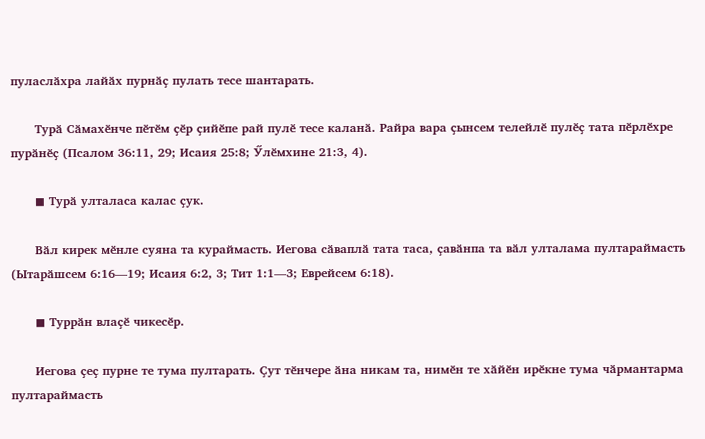пуласлӑхра лайӑх пурнӑҫ пулать тесе шантарать.

      Турӑ Сӑмахӗнче пӗтӗм ҫӗр ҫийӗпе рай пулӗ тесе каланӑ. Райра вара ҫынсем телейлӗ пулӗҫ тата пӗрлӗхре пурӑнӗҫ (Псалом 36:11, 29; Исаия 25:8; Ӳлӗмхине 21:3, 4).

      ◼ Турӑ улталаса калас ҫук.

      Вӑл кирек мӗнле суяна та кураймасть. Иегова сӑваплӑ тата таса, ҫавӑнпа та вӑл улталама пултараймасть (Ытарӑшсем 6:16—19; Исаия 6:2, 3; Тит 1:1—3; Еврейсем 6:18).

      ◼ Туррӑн влаҫӗ чикесӗр.

      Иегова ҫеҫ пурне те тума пултарать. Ҫут тӗнчере ӑна никам та, нимӗн те хӑйӗн ирӗкне тума чӑрмантарма пултараймасть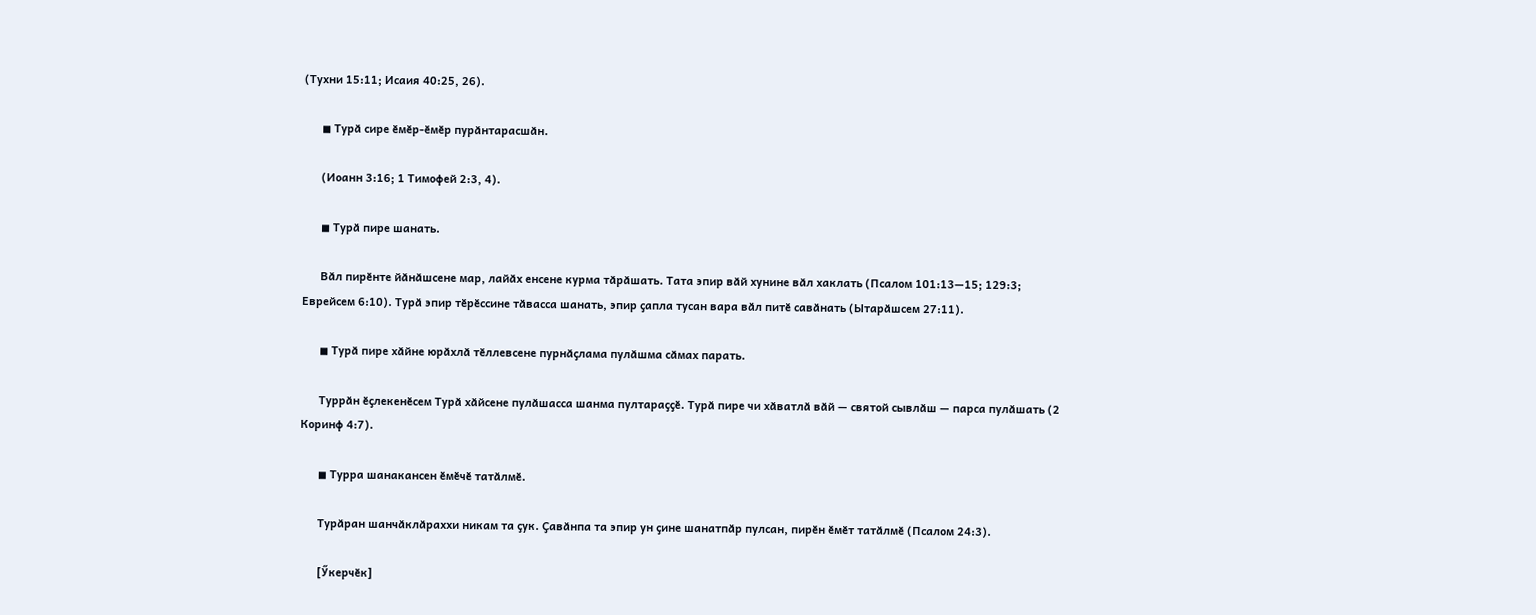(Тухни 15:11; Исаия 40:25, 26).

      ◼ Турӑ сире ӗмӗр-ӗмӗр пурӑнтарасшӑн.

      (Иоанн 3:16; 1 Тимофей 2:3, 4).

      ◼ Турӑ пире шанать.

      Вӑл пирӗнте йӑнӑшсене мар, лайӑх енсене курма тӑрӑшать. Тата эпир вӑй хунине вӑл хаклать (Псалом 101:13—15; 129:3; Еврейсем 6:10). Турӑ эпир тӗрӗссине тӑвасса шанать, эпир ҫапла тусан вара вӑл питӗ савӑнать (Ытарӑшсем 27:11).

      ◼ Турӑ пире хӑйне юрӑхлӑ тӗллевсене пурнӑҫлама пулӑшма сӑмах парать.

      Туррӑн ӗҫлекенӗсем Турӑ хӑйсене пулӑшасса шанма пултараҫҫӗ. Турӑ пире чи хӑватлӑ вӑй — святой сывлӑш — парса пулӑшать (2 Коринф 4:7).

      ◼ Турра шанакансен ӗмӗчӗ татӑлмӗ.

      Турӑран шанчӑклӑраххи никам та ҫук. Ҫавӑнпа та эпир ун ҫине шанатпӑр пулсан, пирӗн ӗмӗт татӑлмӗ (Псалом 24:3).

      [Ӳкерчӗк]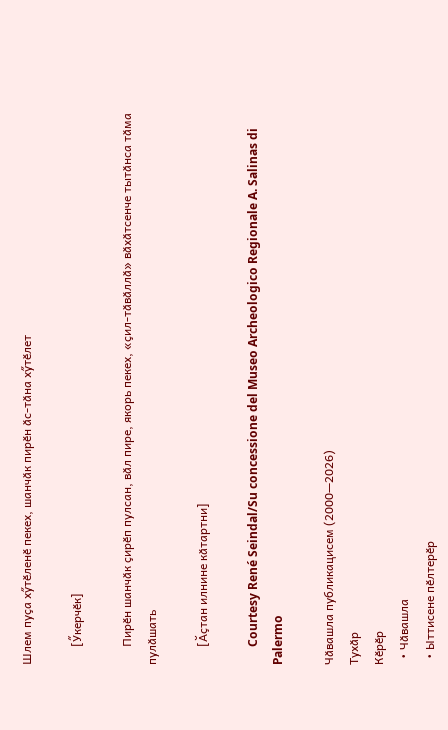Шлем пуҫа хӳтӗленӗ пекех, шанчӑк пирӗн ӑс-тӑна хӳтӗлет

      [Ӳкерчӗк]

      Пирӗн шанчӑк ҫирӗп пулсан, вӑл пире, якорь пекех, «ҫил-тӑвӑллӑ» вӑхӑтсенче тытӑнса тӑма пулӑшать

      [Ӑҫтан илнине кӑтартни]

      Courtesy René Seindal/Su concessione del Museo Archeologico Regionale A. Salinas di Palermo

Чӑвашла публикацисем (2000—2026)
Тухӑр
Кӗрӗр
  • Чӑвашла
  • Ыттисене пӗлтерӗр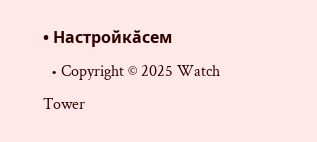• Настройкӑсем
  • Copyright © 2025 Watch Tower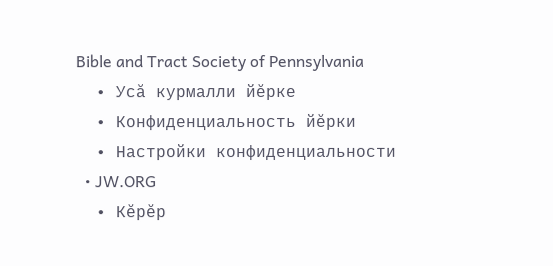Bible and Tract Society of Pennsylvania
  • Усӑ курмалли йӗрке
  • Конфиденциальность йӗрки
  • Настройки конфиденциальности
  • JW.ORG
  • Кӗрӗр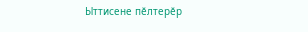Ыттисене пӗлтерӗр